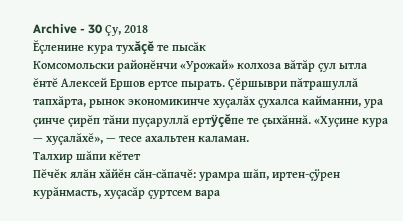Archive - 30 Çу, 2018
Ĕçленине кура тухăçĕ те пысăк
Комсомольски районĕнчи «Урожай» колхоза вăтăр çул ытла ĕнтĕ Алексей Ершов ертсе пырать. Çĕршыври пăтрашуллă тапхăрта, рынок экономикинче хуçалăх çухалса кайманни, ура çинче çирĕп тăни пуçаруллă ертÿçĕпе те çыхăннă. «Хуçине кура — хуçалăхĕ», — тесе ахальтен каламан.
Талхир шăпи кĕтет
Пĕчĕк ялăн хăйĕн сăн-сăпачĕ: урамра шăп, иртен-çÿрен курăнмасть, хуçасăр çуртсем вара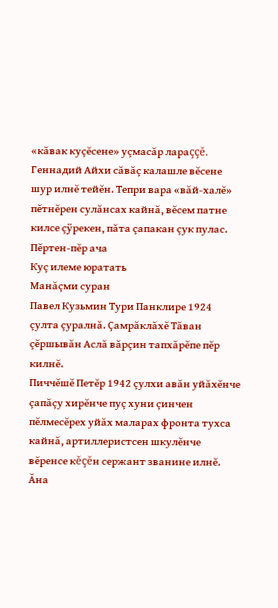«кăвак куçĕсене» уçмасăр лараççĕ. Геннадий Айхи сăвăç калашле вĕсене шур илнĕ тейĕн. Тепри вара «вăй-халĕ» пĕтнĕрен сулăнсах кайнă, вĕсем патне килсе çÿрекен, пăта çапакан çук пулас.
Пĕртен-пĕр ача
Куç илеме юратать
Манăçми суран
Павел Кузьмин Тури Панклире 1924 çулта çуралнă. Çамрăклăхĕ Тăван çĕршывăн Аслă вăрçин тапхăрĕпе пĕр килнĕ.
Пиччĕшĕ Петĕр 1942 çулхи авăн уйăхĕнче çапăçу хирĕнче пуç хуни çинчен пĕлмесĕрех уйăх маларах фронта тухса кайнă, артиллеристсен шкулĕнче вĕренсе кĕçĕн сержант званине илнĕ. Ăна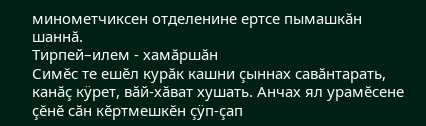минометчиксен отделенине ертсе пымашкăн шаннă.
Тирпей–илем - хамăршăн
Симĕс те ешĕл курăк кашни çыннах савăнтарать, канăç кÿрет, вăй-хăват хушать. Анчах ял урамĕсене çĕнĕ сăн кĕртмешкĕн çÿп-çап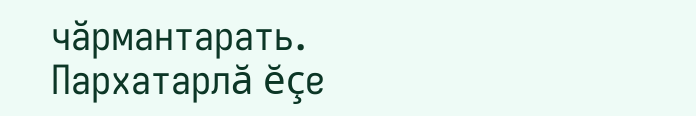чăрмантарать.
Пархатарлă ĕçе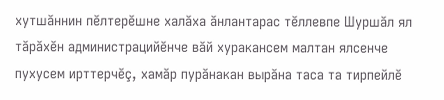хутшăннин пĕлтерĕшне халăха ăнлантарас тĕллевпе Шуршăл ял тăрăхĕн администрацийĕнче вăй хуракансем малтан ялсенче пухусем ирттерчĕç, хамăр пурăнакан вырăна таса та тирпейлĕ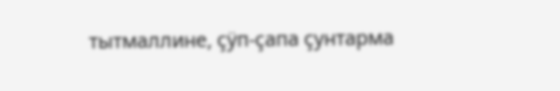тытмаллине, çÿп-çапа çунтарма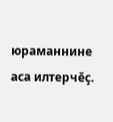юраманнине аса илтерчĕç.